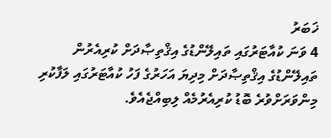ޚަބަރު
4 ވަނަ ކުއާޓަރުގައި ތައިލޭންޑުގެ އިޤްތިޞާދަށް ކުރިއެރުން
ތައިލޭންޑުގެ އިޤްތިޞާދަށް މިދިޔަ އަހަރުގެ ފަހު ކުއާޓަރުގައި ލަފާކުރި މިންވަރަށްވުރެ ބޮޑު ކުރިއެރުމެއް ލިބިއްޖެއެވެ.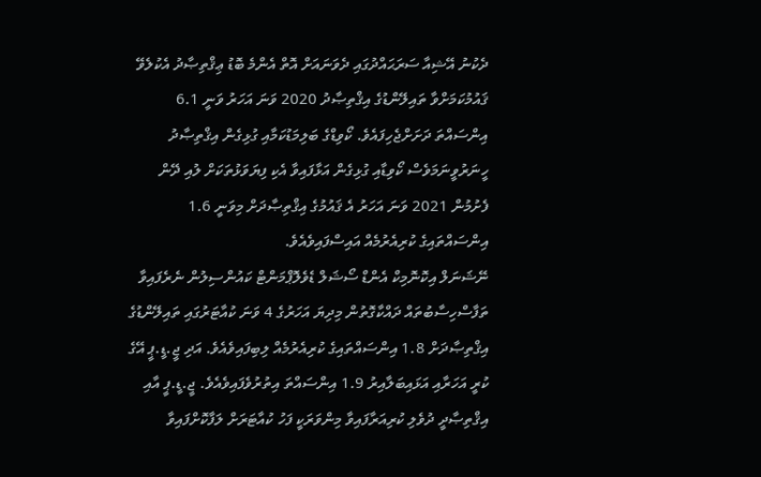ދެކުނު އޭޝިއާ ސަރަޙައްދުގައި ދެވަނައަށް އޮތް އެންމެ ބޮޑު ޢިޤްތިޞާދު އެކުލެވޭ ޤައުމުކަމަށްވާ ތައިލޭންޑުގެ އިޤްތިޞާދު 2020 ވަނަ އަހަރު ވަނީ 6.1 އިންސައްތަ ދަށަށްޖެހިފައެވެ. ކޯވިޑްގެ ބަލިމަޑުކަމާއި ގުޅިގެން އިޤްތިޞާދު ހީނަރުވީނަމަވެސް ކޯވިޑާއި ގުޅިގެން އަޅާފައިވާ އެކި ފިޔަވަޅުތަކަށް ލުއި ދޭން ފެށުމުން 2021 ވަނަ އަހަރު އެ ޤައުމުގެ އިޤްތިޞާދަށް މިވަނީ 1.6 އިންސައްތައިގެ ކުރިއެރުމެއް އައިސްފައިވެއެވެ.
ނޭޝަނަލް އިކޮނޮމިކް އެންޑް ސޯޝަލް ޑެވެލޮޕްމަންޓް ކައުންސިލުން ނެރެފައިވާ ތަފާސްހިސާބުތައް ދައްކާގޮތުން މިދިޔަ އަހަރުގެ 4 ވަނަ ކުއާޓަރުގައި ތައިލޭންޑުގެ އިޤްތިޞާދަށް 1.8 އިންސައްތައިގެ ކުރިއެރުމެއް ލިބިފައިވެއެވެ. އަދި ޖީ.ޑީ.ޕީ އޭގެ ކުރީ އަހަރާއި އަޅައިބަލާއިރު 1.9 އިންސައްތަ އިތުރުވެފައިވެއެވެ. ޖީ.ޑީ.ޕީ އާއި އިޤްތިޞާދީ ދުވެލި ކުރިއަރާފައިވާ މިންވަރަކީ ފަހު ކުއާޓަރަށް ލަފާކޮށްފައިވާ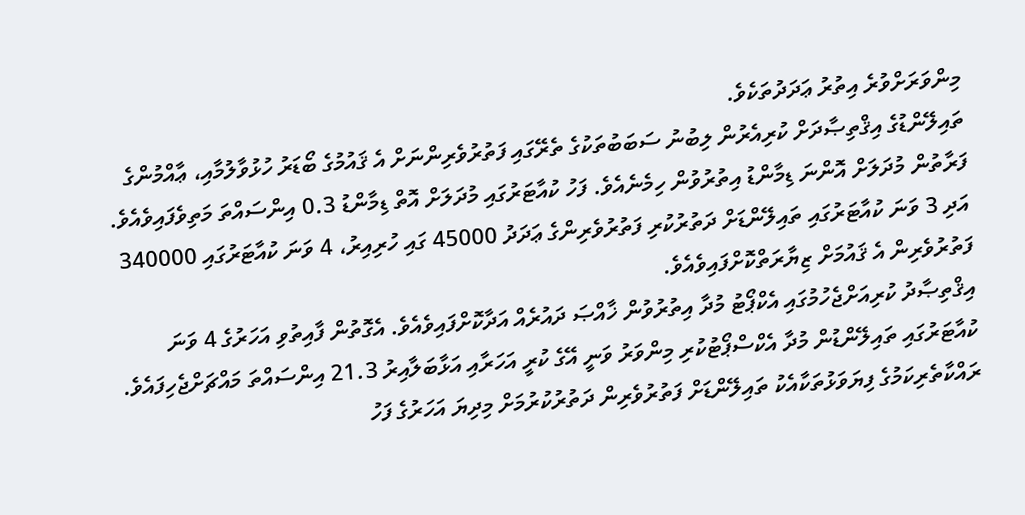މިންވަރަށްވުރެ އިތުރު ޢަދަދުތަކެވެ.
ތައިލޭންޑުގެ އިޤްތިޞާދަށް ކުރިއެރުން ލިބުނު ސަބަބުތަކުގެ ތެރޭގައި ފަތުރުވެރިންނަށް އެ ޤައުމުގެ ބޯޑަރު ހުޅުވާލުމާއި، ޢާއްމުންގެ ފަރާތުން މުދަލަށް އޮންނަ ޑިމާންޑު އިތުރުވުން ހިމެނެއެވެ. ފަހު ކުއާޓަރުގައި މުދަލަށް އޮތް ޑިމާންޑު 0.3 އިންސައްތަ މަތިވެފައިވެއެވެ. އަދި 3 ވަނަ ކުއާޓަރުގައި ތައިލޭންޑަށް ދަތުރުކުރި ފަތުރުވެރިންގެ ޢަދަދު 45000 ގައި ހުރިއިރު، 4 ވަނަ ކުއާޓަރުގައި 340000 ފަތުރުވެރިން އެ ޤައުމަށް ޒިޔާރަތްކޮށްފައިވެއެވެ.
އިޤްތިޞާދު ކުރިއަށްޖެހުމުގައި އެކްޕޯޓު މުދާ އިތުރުވުން ޚާއްޞަ ދައުރެއް އަދާކޮށްފައިވެއެވެ. އެގޮތުން ފާއިތުވި އަހަރުގެ 4 ވަނަ ކުއާޓަރުގައި ތައިލޭންޑުން މުދާ އެކްސްޕޯޓުކުރި މިންވަރު ވަނީ އޭގެ ކުރީ އަހަރާއި އަޅާބަލާއިރު 21.3 އިންސައްތަ މައްޗަށްޖެހިފައެވެ.
ރައްކާތެރިކަމުގެ ފިޔަވަޅުތަކާއެކު ތައިލޭންޑަށް ފަތުރުވެރިން ދަތުރުކުރުމަށް މިދިޔަ އަހަރުގެ ފަހު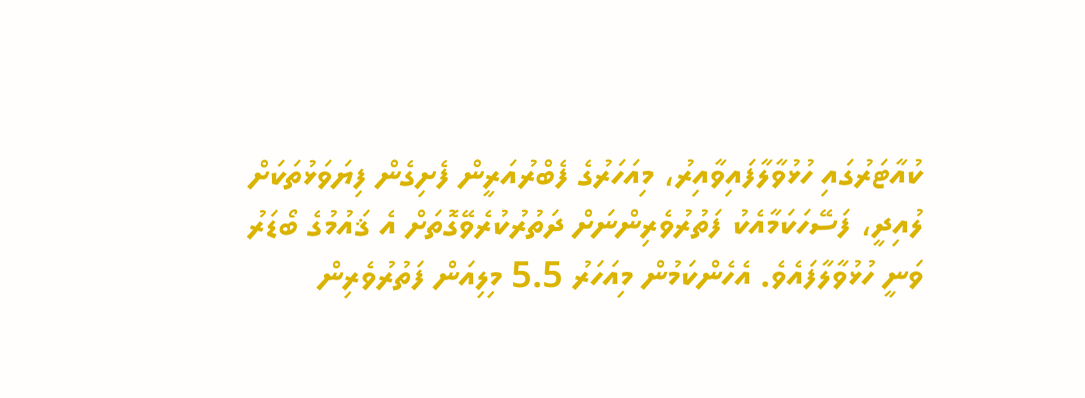ކުއާޓަރުގައި ހުޅުވާލާފައިވާއިރު، މިއަހަރުގެ ފެބްރުއަރީން ފެށިގެން ފިޔަވަޅުތަކަށް ލުއިދީ، ފަސޭހަކަމާއެކު ފަތުރުވެރިންނަށް ދަތުރުކުރެވޭގޮތަށް އެ ޤައުމުގެ ބޯޑަރު ވަނީ ހުޅުވާލާފައެވެ. އެހެންކަމުން މިއަހަރު 5.5 މިލިއަން ފަތުރުވެރިން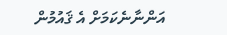އަންނާނެކަމަށް އެ ޤައުމުން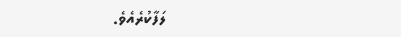ލަފާކުރެއެވެ.